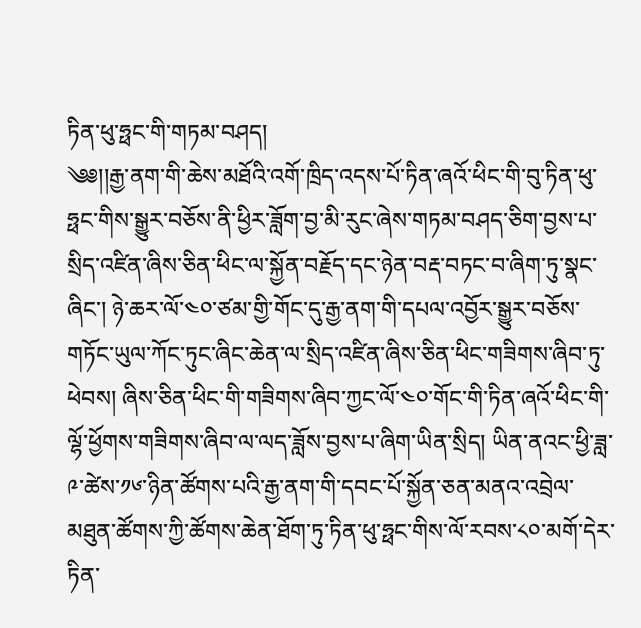ཏིན་ཕུ་ཧྥང་གི་གཏམ་བཤད།
༄༅།།རྒྱ་ནག་གི་ཆེས་མཐོའི་འགོ་ཁྲིད་འདས་པོ་ཏིན་ཞའོ་ཕིང་གི་བུ་ཏིན་ཕུ་ཧྥང་གིས་སྒྱུར་བཅོས་ནི་ཕྱིར་ཟློག་བྱ་མི་རུང་ཞེས་གཏམ་བཤད་ཅིག་བྱས་པ་སྲིད་འཛིན་ཞིས་ཅིན་ཕིང་ལ་སྐྱོན་བརྗོད་དང་ཉེན་བརྡ་བཏང་བ་ཞིག་ཏུ་སྣང་ཞིང་། ཉེ་ཆར་ལོ་༤༠་ཙམ་གྱི་གོང་དུ་རྒྱ་ནག་གི་དཔལ་འབྱོར་སྒྱུར་བཅོས་གཏོང་ཡུལ་ཀོང་ཏུང་ཞིང་ཆེན་ལ་སྲིད་འཛིན་ཞིས་ཅིན་ཕིང་གཟིགས་ཞིབ་ཏུ་ཕེབས། ཞིས་ཅིན་ཕིང་གི་གཟིགས་ཞིབ་ཀྱང་ལོ་༤༠་གོང་གི་ཏིན་ཞའོ་ཕིང་གི་ལྷོ་ཕྱོགས་གཟིགས་ཞིབ་ལ་ལད་ཟློས་བྱས་པ་ཞིག་ཡིན་སྲིད། ཡིན་ནའང་ཕྱི་ཟླ་༩་ཚེས་༡༦་ཉིན་ཚོགས་པའི་རྒྱ་ནག་གི་དབང་པོ་སྐྱོན་ཅན་མནའ་འབྲེལ་མཐུན་ཚོགས་ཀྱི་ཚོགས་ཆེན་ཐོག་ཏུ་ཏིན་ཕུ་ཧྥང་གིས་ལོ་རབས་༨༠་མགོ་དེར་ཏིན་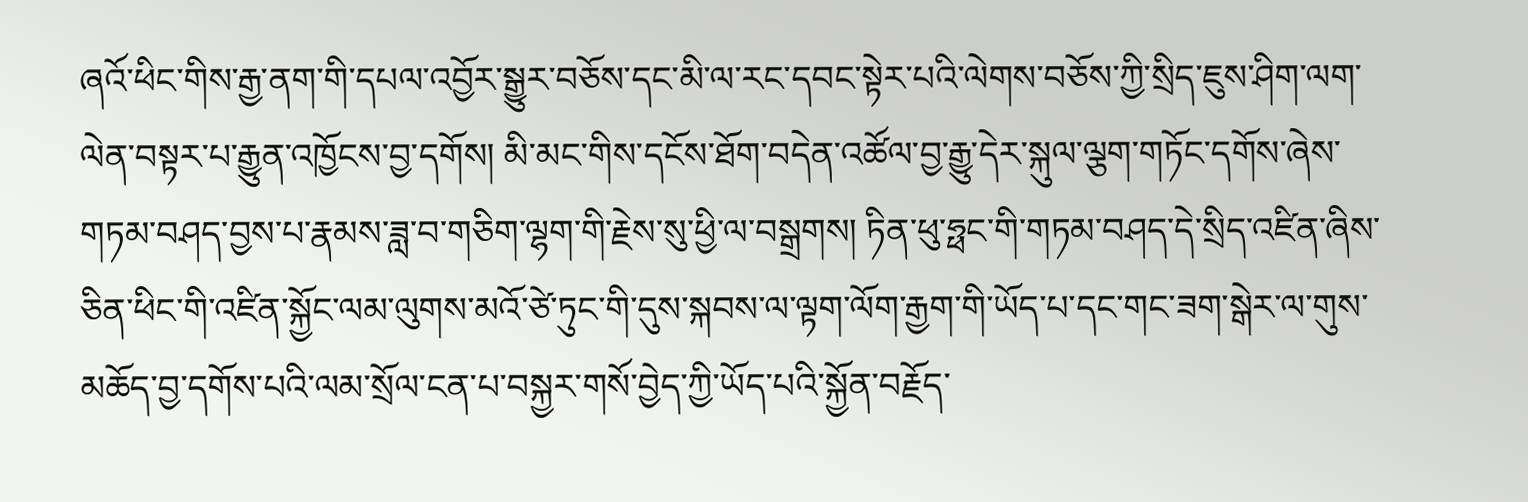ཞའོ་ཕིང་གིས་རྒྱ་ནག་གི་དཔལ་འབྱོར་སྒྱུར་བཅོས་དང་མི་ལ་རང་དབང་སྟེར་པའི་ལེགས་བཅོས་ཀྱི་སྲིད་ཇུས་ཤིག་ལག་ལེན་བསྟར་པ་རྒྱུན་འཁྱོངས་བྱ་དགོས། མི་མང་གིས་དངོས་ཐོག་བདེན་འཚོལ་བྱ་རྒྱུ་དེར་སྐུལ་ལྕག་གཏོང་དགོས་ཞེས་གཏམ་བཤད་བྱས་པ་རྣམས་ཟླ་བ་གཅིག་ལྷག་གི་རྗེས་སུ་ཕྱི་ལ་བསྒྲགས། ཏིན་ཕུ་ཧྥང་གི་གཏམ་བཤད་དེ་སྲིད་འཛིན་ཞིས་ཅིན་ཕིང་གི་འཛིན་སྐྱོང་ལམ་ལུགས་མའོ་ཙེ་ཏུང་གི་དུས་སྐབས་ལ་ལྟག་ལོག་རྒྱག་གི་ཡོད་པ་དང་གང་ཟག་སྒེར་ལ་གུས་མཆོད་བྱ་དགོས་པའི་ལམ་སྲོལ་ངན་པ་བསྐྱར་གསོ་བྱེད་ཀྱི་ཡོད་པའི་སྐྱོན་བརྗོད་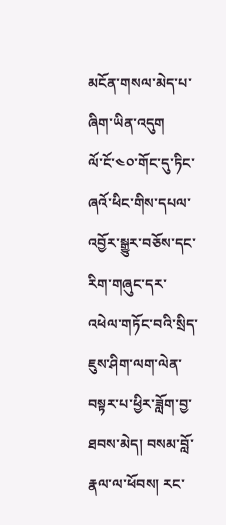མངོན་གསལ་མེད་པ་ཞིག་ཡིན་འདུག
ལོ་ངོ་༤༠་གོང་དུ་ཏིང་ཞའོ་ཕིང་གིས་དཔལ་འབྱོར་སྒྱུར་བཅོས་དང་རིག་གཞུང་དར་འཕེལ་གཏོང་བའི་སྲིད་ཇུས་ཤིག་ལག་ལེན་བསྟར་པ་ཕྱིར་ཟློག་བྱ་ཐབས་མེད། བསམ་བློ་རྣལ་ལ་ཕོབས། རང་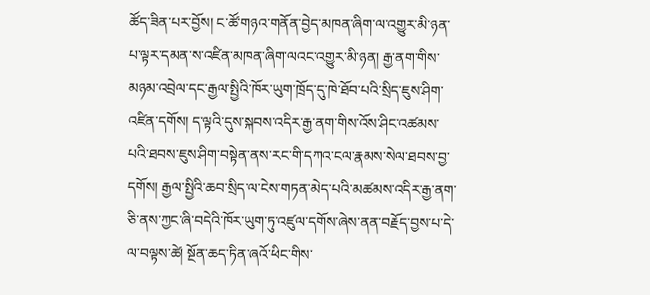ཚོད་ཟིན་པར་བྱོས། ང་ཚོ་གཉའ་གནོན་བྱེད་མཁན་ཞིག་ལ་འགྱུར་མི་ཉན་པ་ལྟར་དམན་ས་འཛིན་མཁན་ཞིག་ལའང་འགྱུར་མི་ཉན། རྒྱ་ནག་གིས་མཉམ་འབྲེལ་དང་རྒྱལ་སྤྱིའི་ཁོར་ཡུག་ཁྲོད་དུ་ཁེ་ཐོབ་པའི་སྲིད་ཇུས་ཤིག་འཛིན་དགོས། ད་ལྟའི་དུས་སྐབས་འདིར་རྒྱ་ནག་གིས་འོས་ཤིང་འཚམས་པའི་ཐབས་ཇུས་ཤིག་བསྟེན་ནས་རང་གི་དཀའ་ངལ་རྣམས་སེལ་ཐབས་བྱ་དགོས། རྒྱལ་སྤྱིའི་ཆབ་སྲིད་ལ་ངེས་གཏན་མེད་པའི་མཚམས་འདིར་རྒྱ་ནག་ཅི་ནས་ཀྱང་ཞི་བདེའི་ཁོར་ཡུག་ཏུ་འཛུལ་དགོས་ཞེས་ནན་བརྗོད་བྱས་པ་དེ་ལ་བལྟས་ཚེ། སྔོན་ཆད་ཏིན་ཞའོ་ཕིང་གིས་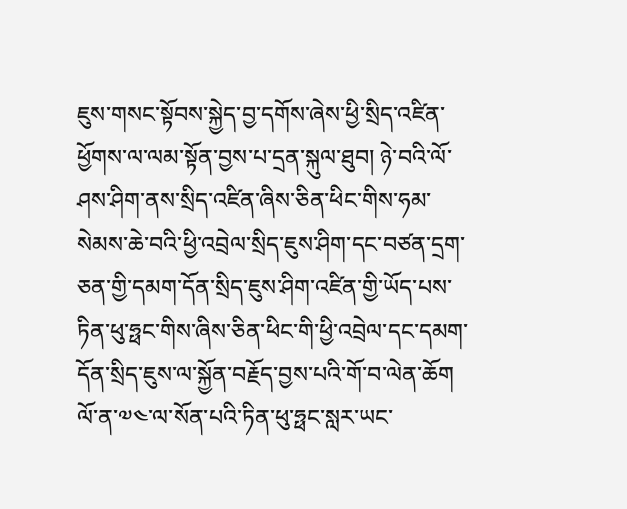ཇུས་གསང་སྟོབས་སྐྱེད་བྱ་དགོས་ཞེས་ཕྱི་སྲིད་འཛིན་ཕྱོགས་ལ་ལམ་སྟོན་བྱས་པ་དྲན་སྐུལ་ཐུབ། ཉེ་བའི་ལོ་ཤས་ཤིག་ནས་སྲིད་འཛིན་ཞིས་ཅིན་ཕིང་གིས་ཧམ་སེམས་ཆེ་བའི་ཕྱི་འབྲེལ་སྲིད་ཇུས་ཤིག་དང་བཙན་དྲག་ཅན་གྱི་དམག་དོན་སྲིད་ཇུས་ཤིག་འཛིན་གྱི་ཡོད་པས་ཏིན་ཕུ་ཧྥང་གིས་ཞིས་ཅིན་ཕིང་གི་ཕྱི་འབྲེལ་དང་དམག་དོན་སྲིད་ཇུས་ལ་སྐྱོན་བརྗོད་བྱས་པའི་གོ་བ་ལེན་ཆོག
ལོ་ན་༧༤་ལ་སོན་པའི་ཏིན་ཕུ་ཧྥང་སླར་ཡང་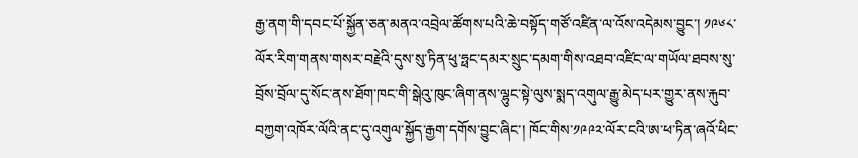རྒྱ་ནག་གི་དབང་པོ་སྐྱོན་ཅན་མནའ་འབྲེལ་ཚོགས་པའི་ཆེ་བསྟོད་གཙོ་འཛིན་ལ་འོས་འདེམས་བྱུང་། ༡༩༦༨་ལོར་རིག་གནས་གསར་བརྗེའི་དུས་སུ་ཏིན་ཕུ་ཧྥང་དམར་སྲུང་དམག་གིས་འཐབ་འཛིང་ལ་གཡོལ་ཐབས་སུ་བྲོས་བྲོལ་དུ་སོང་ནས་ཐོག་ཁང་གི་སྒེའུ་ཁུང་ཞིག་ནས་ལྷུང་སྟེ་ལུས་སྨད་འགུལ་རྒྱུ་མེད་པར་གྱུར་ནས་རྐུབ་བཀྱག་འཁོར་ལོའི་ནང་དུ་འགུལ་སྐྱོད་རྒྱག་དགོས་བྱུང་ཞིང་། ཁོང་གིས་༡༩༩༢་ལོར་ངའི་ཨ་ཕ་ཏིན་ཞའོ་ཕིང་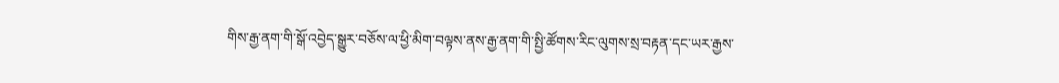གིས་རྒྱ་ནག་གི་སྒོ་འབྱེད་སྒྱུར་བཅོས་ལ་ཕྱི་མིག་བལྟས་ནས་རྒྱ་ནག་གི་སྤྱི་ཚོགས་རིང་ལུགས་སྲ་བརྟན་དང་ཡར་རྒྱས་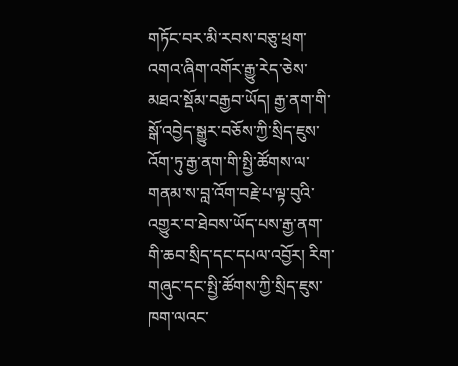གཏོང་བར་མི་རབས་བཅུ་ཕྲག་འགའ་ཞིག་འགོར་རྒྱུ་རེད་ཅེས་མཐའ་སྡོམ་བརྒྱབ་ཡོད། རྒྱ་ནག་གི་སྒོ་འབྱེད་སྒྱུར་བཅོས་ཀྱི་སྲིད་ཇུས་འོག་ཏུ་རྒྱ་ནག་གི་སྤྱི་ཚོགས་ལ་གནམ་ས་བླ་འོག་བརྗེ་པ་ལྟ་བུའི་འགྱུར་བ་ཐེབས་ཡོད་པས་རྒྱ་ནག་གི་ཆབ་སྲིད་དང་དཔལ་འབྱོར། རིག་གཞུང་དང་སྤྱི་ཚོགས་ཀྱི་སྲིད་ཇུས་ཁག་ལའང་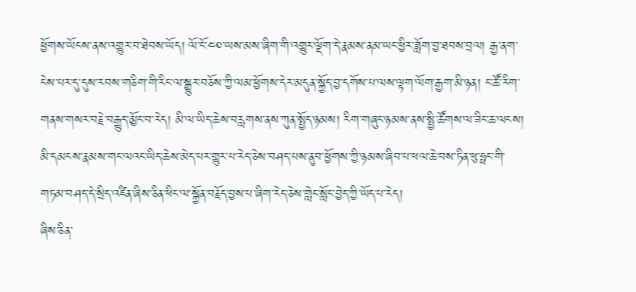ཕྱོགས་ཡོངས་ནས་འགྱུར་བ་ཐེབས་ཡོད། ལོ་ངོ་༤༠་ཡས་མས་ཞིག་གི་འགྱུར་ལྡོག་དེ་རྣམས་ནམ་ཡང་ཕྱིར་ཟློག་བྱ་ཐབས་བྲལ། རྒྱ་ནག་ངེས་པར་དུ་དུས་རབས་གཅིག་གི་རིང་ལ་སྒྱུར་བཅོས་ཀྱི་ལམ་ཕྱོགས་དེར་མདུན་སྐྱོད་བྱ་དགོས་པ་ལས་ལྟག་ལོག་རྒྱག་མི་ཉན། ང་ཚོ་རིག་གནས་གསར་བརྗེ་བརྒྱུད་མྱོང་བ་རེད། མི་ལ་ཡིད་ཆེས་བརླགས་ནས་ཀུན་སྤྱོད་ཉམས། རིག་གཞུང་ཉམས་ནས་སྤྱི་ཚོགས་ལ་ཟིང་ཆ་ལངས། མི་དམངས་རྣམས་གང་ལའང་ཡིད་ཆེས་མེད་པར་གྱུར་པ་རེད་ཅེས་བཤད་པས་ནུབ་ཕྱོགས་ཀྱི་ཉམས་ཞིབ་པ་ཕལ་ཆེ་བས་ཏིན་ཕུ་ཧྥང་གི་གཏམ་བཤད་དེ་སྲིད་འཛིན་ཞིས་ཅིན་ཕིང་ལ་སྐྱོན་བརྗོད་བྱས་པ་ཞིག་རེད་ཅེས་གླེང་སློང་བྱེད་ཀྱི་ཡོད་པ་རེད།
ཞིས་ཅིན་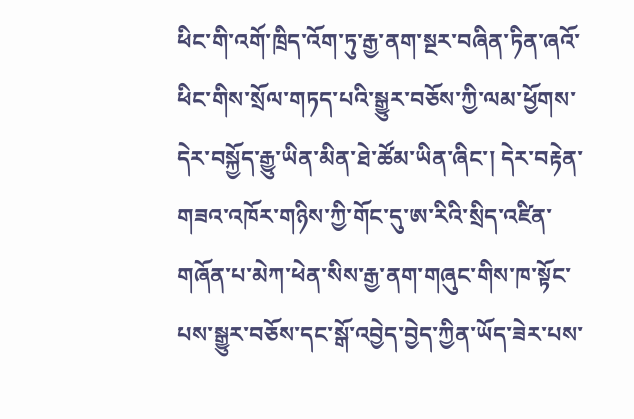ཕིང་གི་འགོ་ཁྲིད་འོག་ཏུ་རྒྱ་ནག་སྔར་བཞིན་ཏིན་ཞའོ་ཕིང་གིས་སྲོལ་གཏད་པའི་སྒྱུར་བཅོས་ཀྱི་ལམ་ཕྱོགས་དེར་བསྐྱོད་རྒྱུ་ཡིན་མིན་ཐེ་ཚོམ་ཡིན་ཞིང་། དེར་བརྟེན་གཟའ་འཁོར་གཉིས་ཀྱི་གོང་དུ་ཨ་རིའི་སྲིད་འཛིན་གཞོན་པ་མེཀ་ཕེན་སིས་རྒྱ་ནག་གཞུང་གིས་ཁ་སྟོང་པས་སྒྱུར་བཅོས་དང་སྒོ་འབྱེད་བྱེད་ཀྱིན་ཡོད་ཟེར་པས་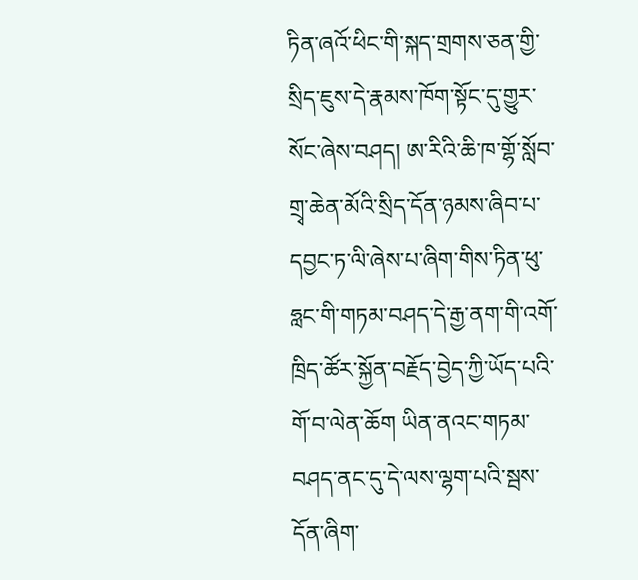ཏིན་ཞའོ་ཕིང་གི་སྐད་གྲགས་ཅན་གྱི་སྲིད་ཇུས་དེ་རྣམས་ཁོག་སྟོང་དུ་གྱུར་སོང་ཞེས་བཤད། ཨ་རིའི་ཆི་ཁ་གྷོ་སློབ་གྲྭ་ཆེན་མོའི་སྲིད་དོན་ཉམས་ཞིབ་པ་དབྱང་ཏ་ལི་ཞེས་པ་ཞིག་གིས་ཏིན་ཕུ་ཧླང་གི་གཏམ་བཤད་དེ་རྒྱ་ནག་གི་འགོ་ཁྲིད་ཚོར་སྐྱོན་བརྗོད་བྱེད་ཀྱི་ཡོད་པའི་གོ་བ་ལེན་ཆོག ཡིན་ནའང་གཏམ་བཤད་ནང་དུ་དེ་ལས་ལྷག་པའི་སྦས་དོན་ཞིག་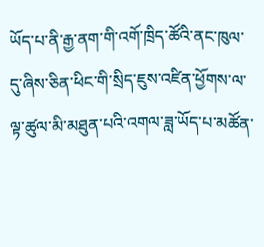ཡོད་པ་ནི་རྒྱ་ནག་གི་འགོ་ཁྲིད་ཚོའི་ནང་ཁུལ་དུ་ཞིས་ཅིན་ཕིང་གི་སྲིད་ཇུས་འཛིན་ཕྱོགས་ལ་ལྟ་ཚུལ་མི་མཐུན་པའི་འགལ་ཟླ་ཡོད་པ་མཚོན་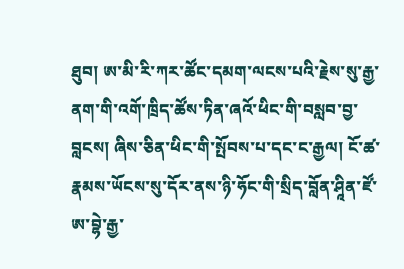ཐུབ། ཨ་མི་རི་ཀར་ཚོང་དམག་ལངས་པའི་རྗེས་སུ་རྒྱ་ནག་གི་འགོ་ཁྲིད་ཚོས་ཏིན་ཞའོ་ཕིང་གི་བསླབ་བྱ་བླངས། ཞིས་ཅིན་ཕིང་གི་སྤོབས་པ་དང་ང་རྒྱལ། ངོ་ཚ་རྣམས་ཡོངས་སུ་དོར་ནས་ཉི་ཧོང་གི་སྲིད་བློན་ཤཱིན་ཛོ་ཨ་བྷེ་རྒྱ་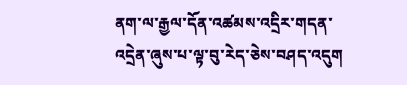ནག་ལ་རྒྱལ་དོན་འཚམས་འདྲིར་གདན་འདྲེན་ཞུས་པ་ལྟ་བུ་རེད་ཅེས་བཤད་འདུག